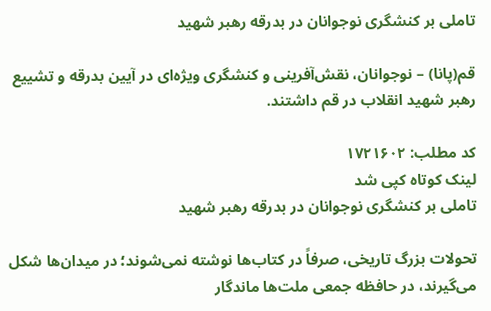تاملی بر کنشگری نوجوانان در بدرقه رهبر شهید

قم(پانا) – نوجوانان، نقش‌آفرینی و کنشگری ویژه‌ای در آیین بدرقه و تشییع رهبر شهید انقلاب در قم داشتند.

کد مطلب: ۱۷۲۱۶۰۲
لینک کوتاه کپی شد
تاملی بر کنشگری نوجوانان در بدرقه رهبر شهید

تحولات بزرگ تاریخی، صرفاً در کتاب‌ها نوشته نمی‌شوند؛ در میدان‌ها شکل می‌گیرند، در حافظه جمعی ملت‌ها ماندگار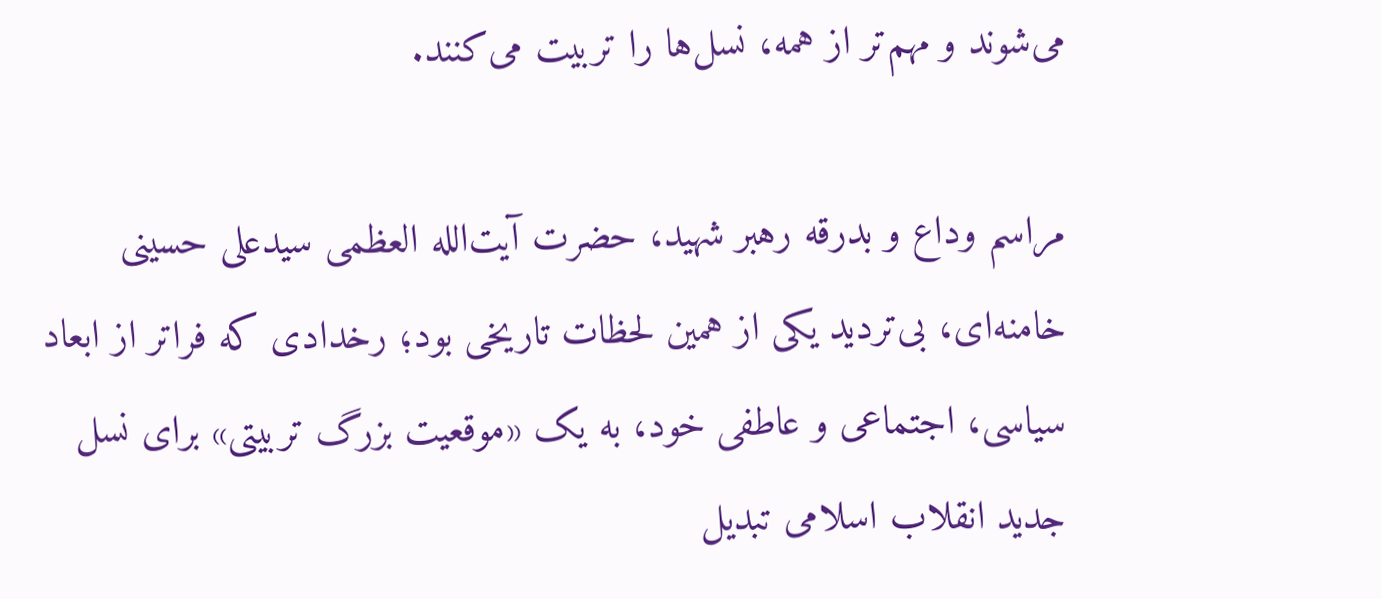می‌شوند و مهم‌تر از همه، نسل‌ها را تربیت می‌کنند.

مراسم وداع و بدرقه رهبر شهید، حضرت آیت‌الله العظمی سیدعلی حسینی خامنه‌ای، بی‌تردید یکی از همین لحظات تاریخی بود؛ رخدادی که فراتر از ابعاد سیاسی، اجتماعی و عاطفی خود، به یک «موقعیت بزرگ تربیتی» برای نسل جدید انقلاب اسلامی تبدیل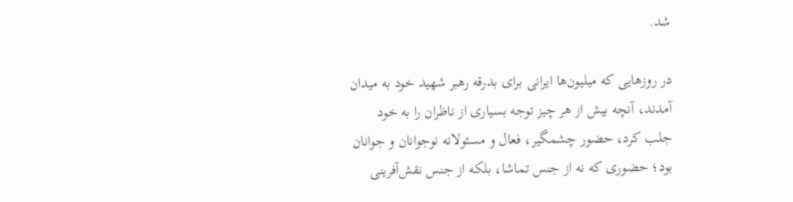شد.

در روزهایی که میلیون‌ها ایرانی برای بدرقه رهبر شهید خود به میدان آمدند، آنچه بیش از هر چیز توجه بسیاری از ناظران را به خود جلب کرد، حضور چشمگیر، فعال و مسئولانه نوجوانان و جوانان بود؛ حضوری که نه از جنس تماشا، بلکه از جنس نقش‌آفرینی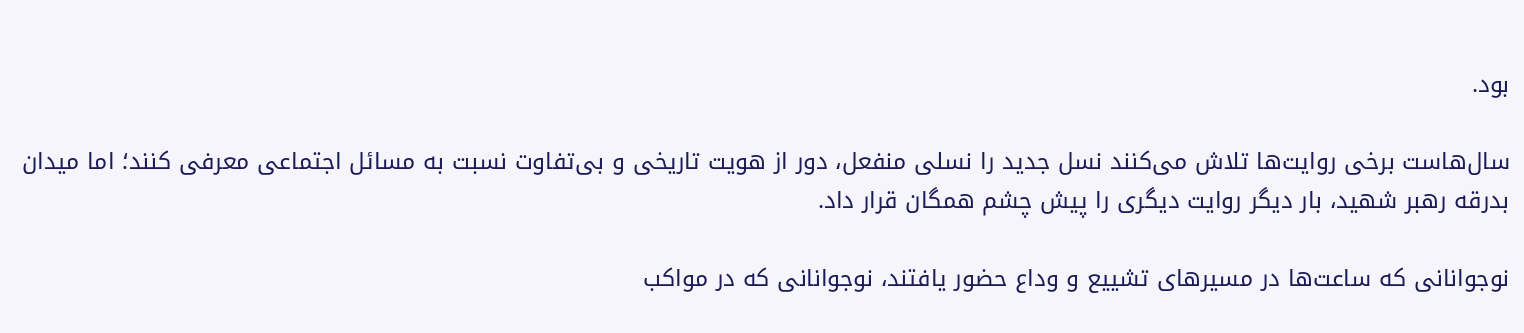بود.

سال‌هاست برخی روایت‌ها تلاش می‌کنند نسل جدید را نسلی منفعل، دور از هویت تاریخی و بی‌تفاوت نسبت به مسائل اجتماعی معرفی کنند؛ اما میدان بدرقه رهبر شهید، بار دیگر روایت دیگری را پیش چشم همگان قرار داد.

نوجوانانی که ساعت‌ها در مسیرهای تشییع و وداع حضور یافتند، نوجوانانی که در مواکب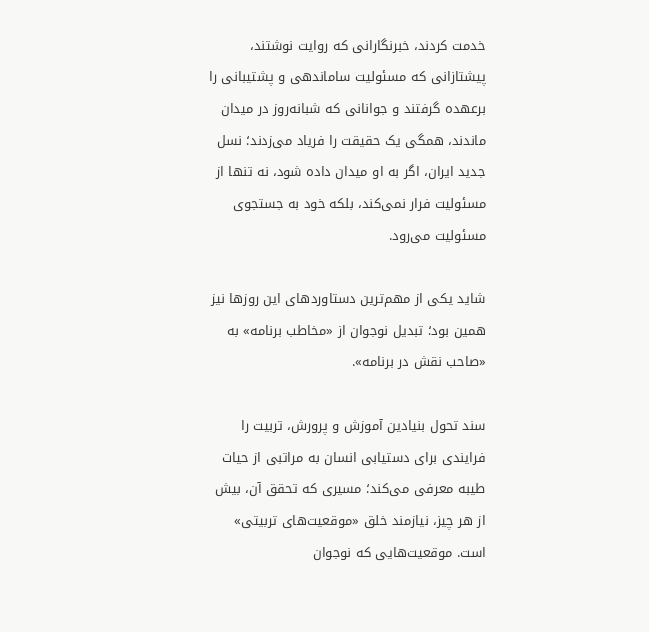خدمت کردند، خبرنگارانی که روایت نوشتند، پیشتازانی که مسئولیت ساماندهی و پشتیبانی را برعهده گرفتند و جوانانی که شبانه‌روز در میدان ماندند، همگی یک حقیقت را فریاد می‌زدند؛ نسل جدید ایران، اگر به او میدان داده شود، نه تنها از مسئولیت فرار نمی‌کند، بلکه خود به جستجوی مسئولیت می‌رود.

شاید یکی از مهم‌ترین دستاوردهای این روزها نیز همین بود؛ تبدیل نوجوان از «مخاطب برنامه» به «صاحب نقش در برنامه».

سند تحول بنیادین آموزش و پرورش، تربیت را فرایندی برای دستیابی انسان به مراتبی از حیات طیبه معرفی می‌کند؛ مسیری که تحقق آن، بیش از هر چیز، نیازمند خلق «موقعیت‌های تربیتی» است. موقعیت‌هایی که نوجوان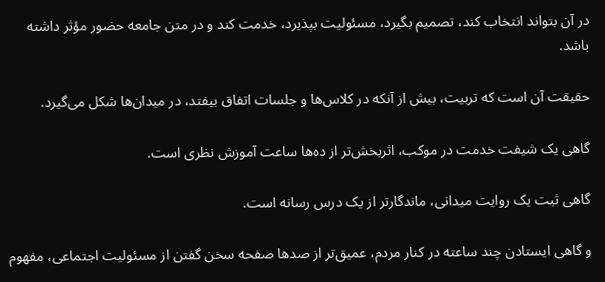در آن بتواند انتخاب کند، تصمیم بگیرد، مسئولیت بپذیرد، خدمت کند و در متن جامعه حضور مؤثر داشته باشد.

حقیقت آن است که تربیت، بیش از آنکه در کلاس‌ها و جلسات اتفاق بیفتد، در میدان‌ها شکل می‌گیرد.

گاهی یک شیفت خدمت در موکب، اثربخش‌تر از ده‌ها ساعت آموزش نظری است.

گاهی ثبت یک روایت میدانی، ماندگارتر از یک درس رسانه است.

و گاهی ایستادن چند ساعته در کنار مردم، عمیق‌تر از صدها صفحه سخن گفتن از مسئولیت اجتماعی، مفهوم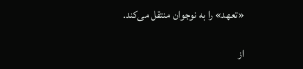«تعهد» را به نوجوان منتقل می‌کند.

از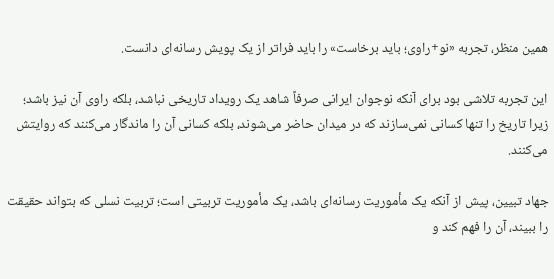همین منظر، تجربه «نو+راوی؛ باید برخاست» را باید فراتر از یک پویش رسانه‌ای دانست.

این تجربه تلاشی بود برای آنکه نوجوان ایرانی صرفاً شاهد یک رویداد تاریخی نباشد، بلکه راوی آن نیز باشد؛ زیرا تاریخ را تنها کسانی نمی‌سازند که در میدان حاضر می‌شوند، بلکه کسانی آن را ماندگار می‌کنند که روایتش می‌کنند.

جهاد تبیین، پیش از آنکه یک مأموریت رسانه‌ای باشد، یک مأموریت تربیتی است؛ تربیت نسلی که بتواند حقیقت را ببیند، آن را فهم کند و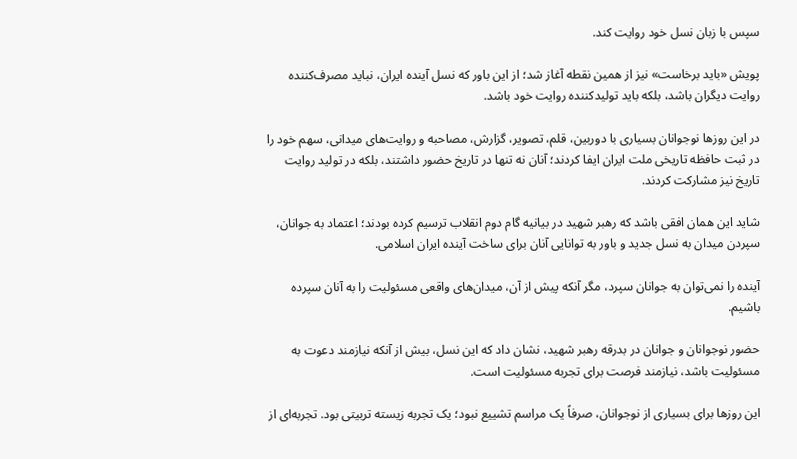سپس با زبان نسل خود روایت کند.

پویش «باید برخاست» نیز از همین نقطه آغاز شد؛ از این باور که نسل آینده ایران، نباید مصرف‌کننده روایت دیگران باشد، بلکه باید تولیدکننده روایت خود باشد.

در این روزها نوجوانان بسیاری با دوربین، قلم، تصویر، گزارش، مصاحبه و روایت‌های میدانی، سهم خود را در ثبت حافظه تاریخی ملت ایران ایفا کردند؛ آنان نه تنها در تاریخ حضور داشتند، بلکه در تولید روایت تاریخ نیز مشارکت کردند.

شاید این همان افقی باشد که رهبر شهید در بیانیه گام دوم انقلاب ترسیم کرده بودند؛ اعتماد به جوانان، سپردن میدان به نسل جدید و باور به توانایی آنان برای ساخت آینده ایران اسلامی.

آینده را نمی‌توان به جوانان سپرد، مگر آنکه پیش از آن، میدان‌های واقعی مسئولیت را به آنان سپرده باشیم.

حضور نوجوانان و جوانان در بدرقه رهبر شهید، نشان داد که این نسل، بیش از آنکه نیازمند دعوت به مسئولیت باشد، نیازمند فرصت برای تجربه مسئولیت است.

این روزها برای بسیاری از نوجوانان، صرفاً یک مراسم تشییع نبود؛ یک تجربه زیسته تربیتی بود. تجربه‌ای از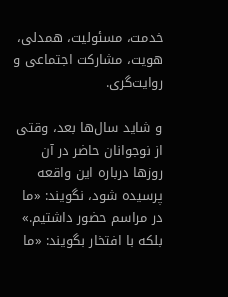خدمت، مسئولیت، همدلی، هویت، مشارکت اجتماعی و روایت‌گری.

و شاید سال‌ها بعد، وقتی از نوجوانان حاضر در آن روزها درباره این واقعه پرسیده شود، نگویند: «ما در مراسم حضور داشتیم.» بلکه با افتخار بگویند: «ما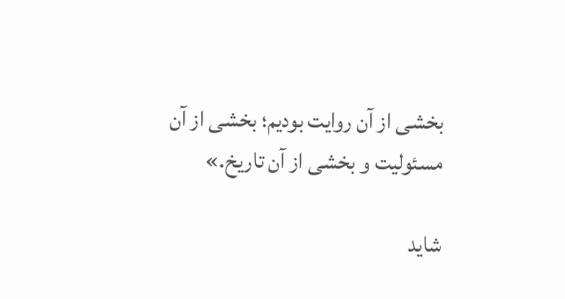بخشی از آن روایت بودیم؛ بخشی از آن مسئولیت و بخشی از آن تاریخ.»

شاید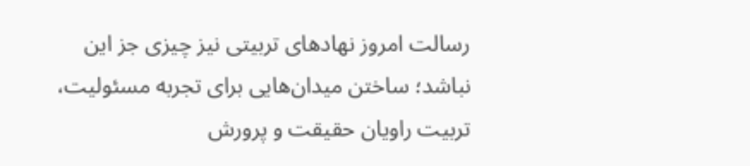رسالت امروز نهادهای تربیتی نیز چیزی جز این نباشد؛ ساختن میدان‌هایی برای تجربه مسئولیت، تربیت راویان حقیقت و پرورش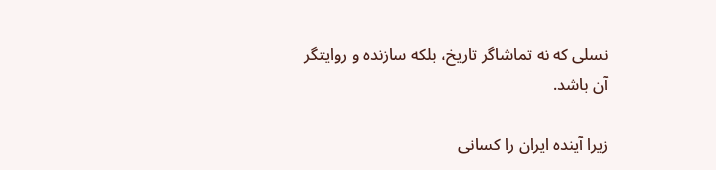نسلی که نه تماشاگر تاریخ، بلکه سازنده و روایتگر آن باشد.

زیرا آینده ایران را کسانی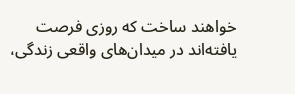خواهند ساخت که روزی فرصت یافته‌اند در میدان‌های واقعی زندگی،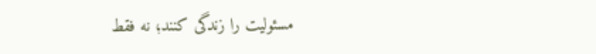مسئولیت را زندگی کنند؛ نه فقط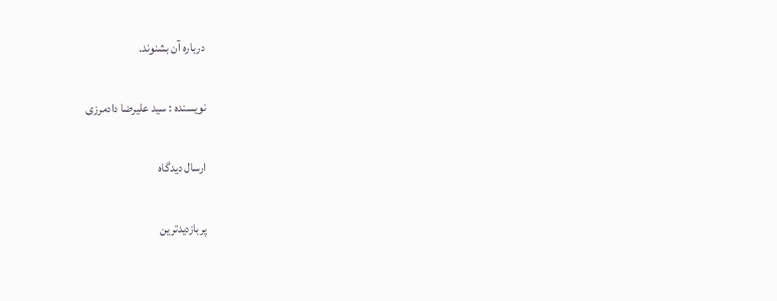درباره آن بشنوند.

نویسنده : سید علیرضا دادمرزی

ارسال دیدگاه

پربازدیدترین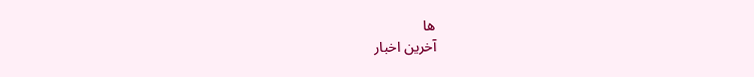ها
آخرین اخبار